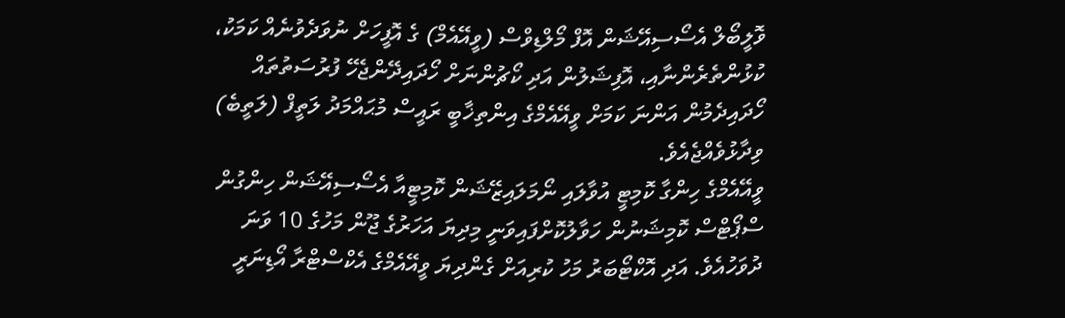ވޮލީބޯލް އެސޯސިއޭޝަން އޮފް މޯލްޑިވްސް (ވީއޭއެމް) ގެ އޮފީހަށް ނުވަދެވުނެއް ކަމަކު، ކުޅުންތެރެންނާއި، އޮފިޝަލުން އަދި ކޯޗުންނަށް ހޯދައިދޭންޖެހޭ ފުރުސަތުތައް ހޯދައިދެމުން އަންނަ ކަމަށް ވީއޭއެމްގެ އިންތިޚާބީ ރައީސް މުޙައްމަދު ލަތީފް (ލަތީބެ) ވިދާޅުވެއްޖެއެވެ.
ވީއޭއެމްގެ ހިންގާ ކޮމިޓީ އުވާލައި ނޯމަލައިޒޭޝަން ކޮމިޓީއާ އެސޯސިއޭޝަން ހިންގުން ސްޕޯޓްސް ކޮމިޝަނުން ހަވާލުކޮށްފައިވަނީ މިދިޔަ އަހަރުގެ ޖޫން މަހުގެ 10 ވަނަ ދުވަހުއެވެ. އަދި އޮކްޓޯބަރު މަހު ކުރިއަށް ގެންދިޔަ ވީއޭއެމްގެ އެކްސްޓްރާ އޯޑިނަރީ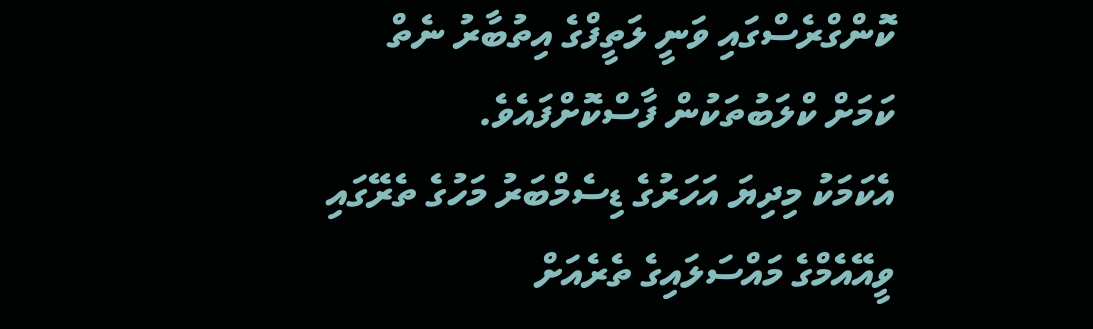ކޮންގްރެސްގައި ވަނީ ލަތީފްގެ އިތުބާރު ނެތް ކަމަށް ކްލަބުތަކުން ފާސްކޮށްފައެވެ.
އެކަމަކު މިދިޔަ އަހަރުގެ ޑިސެމްބަރު މަހުގެ ތެރޭގައި ވީއޭއެމްގެ މައްސަލައިގެ ތެރެއަށް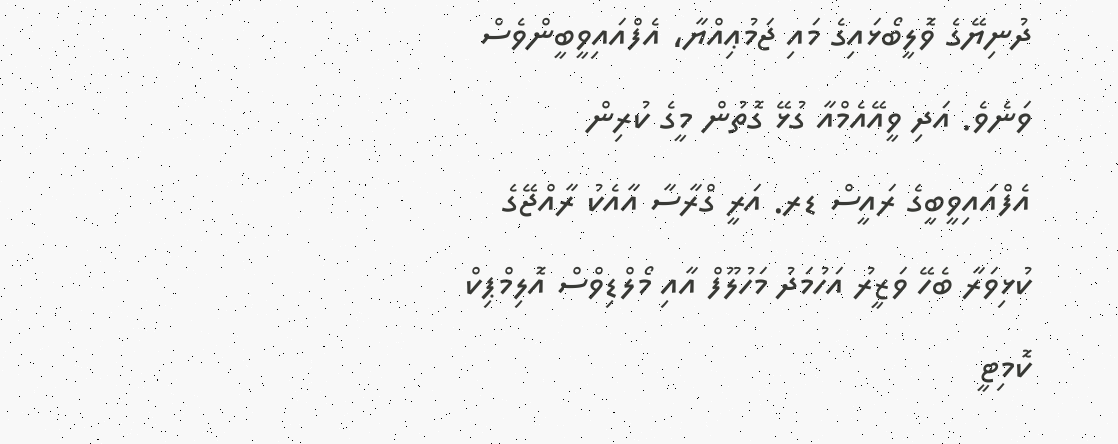ދުނިޔޭގެ ވޮލީބޯޅައިގެ މައި ޖަމުޢިއްޔާ، އެފްއައިވީބީންވެސް ވަނެވެ. އަދި ވީއޭއެމްއާ ގުޅޭ ގޮތުން މީގެ ކުރިން އެފްއައިވީބީގެ ރައީސް ޑރ. އަރީ ގްރާސާ އާއެކު ރާއްޖޭގެ ކުޅިވަރާ ބެހޭ ވަޒީރު އަހުމަދު މަހުލޫފް އާއި މޯލްޑިވްސް އޮލިމްޕިކް ކޮމިޓީ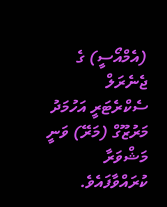(އެމްއޯސީ) ގެ ޖެނެރަލް ސެކްރެޓަރީ އަހުމަދު މަރުޒޫގް (މަރޭ) ވަނީ މަޝްވަރާ ކުރައްވާފައެވެ.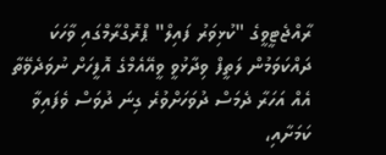ރާއްޖެޓީވީގެ "ކުޅިވަރު ފައިލް" ޕްރޮގްރާމްގައި ވާހަކަ ދައްކަވަމުން ލަތީފް ވިދާޅުވީ ވީއޭއެމްގެ އޮފީހަށް ނުވަދެވޭތާ އެއް އަހަރާ ދެމަސް ދުވަހަށްވުރެ ގިނަ ދުވަސް ވެފައިވާ ކަމަށާއި،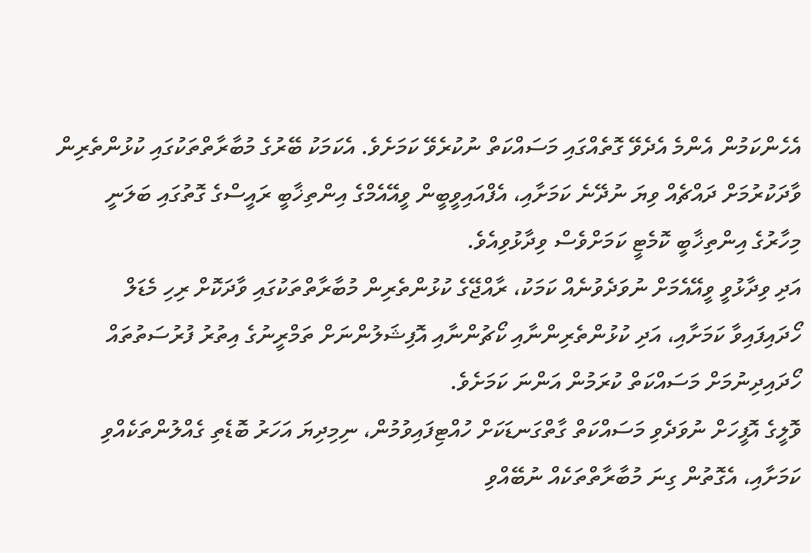އެހެންކަމުން އެންމެ އެދެވޭ ގޮތެއްގައި މަސައްކަތް ނުކުރެވޭ ކަމަށެވެ. އެކަމަކު ބޭރުގެ މުބާރާތްތަކުގައި ކުޅުންތެރިން ވާދަކުރުމަށް ދައްޗެއް ވިޔަ ނުދޭނެ ކަމަށާއި، އެފްއައިވީބީން ވީއޭއެމްގެ އިންތިޚާބީ ރައީސްގެ ގޮތުގައި ބަލަނީ މިހާރުގެ އިންތިޚާބީ ކޮމެޓީ ކަމަށްވެސް ވިދާޅުވިއެވެ.
އަދި ވިދާޅުވީ ވީއޭއެމަށް ނުވަދެވުނެއް ކަމަކު، ރާއްޖޭގެ ކުޅުންތެރިން މުބާރާތްތަކުގައި ވާދަކޮށް ރިހި މެޑަލް ހޯދައިފައިވާ ކަމަށާއި، އަދި ކުޅުންތެރިންނާއި ކޯޗުންނާއި އޮފިޝަލުންނަށް ތަމްރީނުގެ އިތުރު ފުރުސަތުތައް ހޯދައިދިނުމަށް މަސައްކަތް ކުރަމުން އަންނަ ކަމަށެވެ.
ވޮލީގެ އޮފީހަށް ނުވަދެވި މަސައްކަތް ގާތްގަނޑަކަށް ހުއްޓިފައިވުމުން، ނިމިދިޔަ އަހަރު ބޮޑެތި ގެއްލުންތަކެއްވި ކަމަށާއި، އެގޮތުން ގިނަ މުބާރާތްތަކެއް ނުބޭއްވި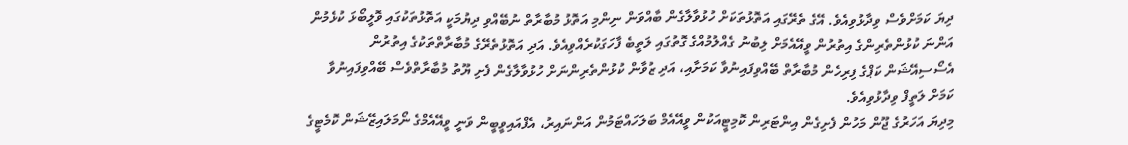ދިޔަ ކަމަށްވެސް ވިދާޅުވިއެވެ. އޭގެ ތެރޭގައި އަތޮޅުތަކަށް ހުޅުވާލާގެން ބާއްވަން ނިންމި އަތޮޅު މުބާރާތް ނުބޭއްވި ދިޔުމަކީ އަތޮޅުތަކުގައި ވޮލީބޯޅަ ކުޅެމުން އަންނަ ކުޅުންތެރިންގެ އިތުރުން ވީއޭއެމަށް ލިބުނު ގެއްލުމުއްގެ ގޮތުގައި ލަތީބެ ފާހަގަކުރެއްވިއެވެ. އަދި އަތޮޅުތެރޭގެ މުބާރާތްތަކުގެ އިތުރުން އެސޯސިއޭޝަން ކަޕްގެ ފިރިހެން މުބާރާތް ބޭއްވިފައިނުވާ ކަމަށާއި، އަދި ޒުވާން ކުޅުންތެރިންނަށް ހުޅުވާލާގެން ފެށި ޔޫތު މުބާރާތްވެސް ބޭއްވިފައިނުވާ ކަމަށް ލަތީފް ވިދާޅުވިއެވެ.
މިދިޔަ އަހަރުގެ ޖޫން މަހުން ފެށިގެން އިންޓަރިން ކޮމިޓީއަކުން ވީއޭއެމް ބަލަހައްޓަމުން އަންނައިރު، އެފްއައިވީބީން ވަނީ ވީއޭއެމްގެ ނޯމަލައިޒޭޝަން ކޮމެޓީގެ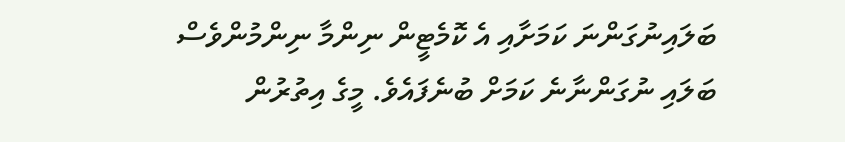ބަލައިނުގަންނަ ކަމަށާއި އެ ކޮމެޓީން ނިންމާ ނިންމުންވެސް ބަލައި ނުގަންނާނެ ކަމަށް ބުނެފައެވެ. މީގެ އިތުރުން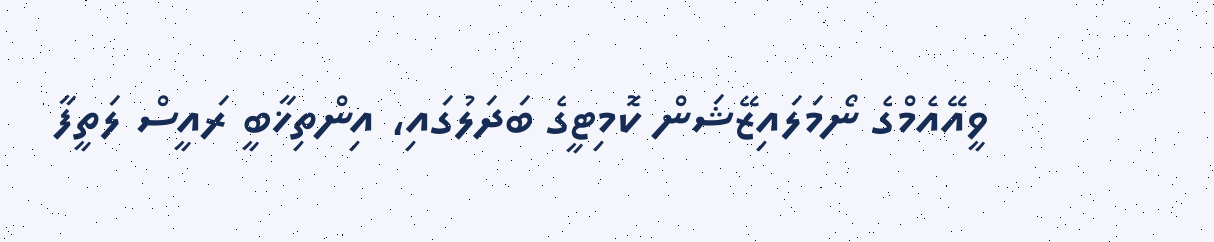ވީއޭއެމްގެ ނޯމަލައިޒޭޝަން ކޮމިޓީގެ ބަދަލުގައި، އިންތިޚާބީ ރައީސް ލަތީފާ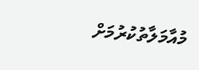މުއާމަލާތުކުރުމަށް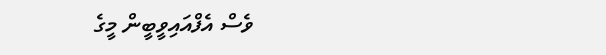ވެސް އެފްއައިވީބީން މީގެ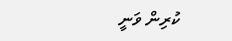ކުރިން ވަނީ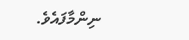ނިންމާފައެވެ.